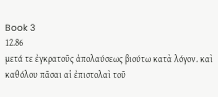Book 3
12.86
μετά τε ἐγκρατοῦς ἀπολαύσεως βιούτω κατὰ λόγον. καὶ καθόλου πᾶσαι αἱ ἐπιστολαὶ τοῦ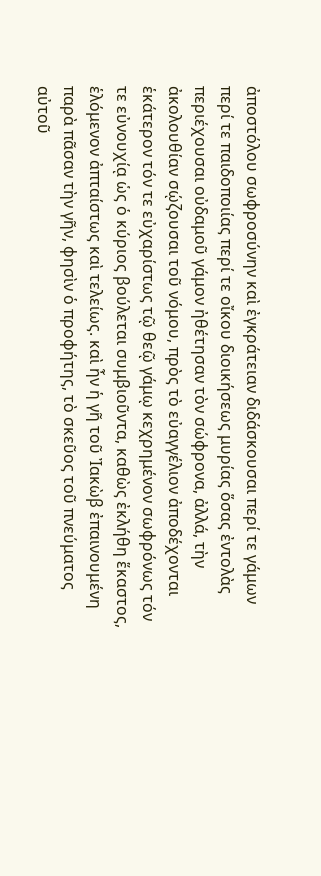ἀποστόλου σωφροσύνην καὶ ἐγκράτειαν διδάσκουσαι περί τε γάμων περί τε παιδοποιίας περί τε οἴκου διοικήσεως μυρίας ὅσας ἐντολὰς περιέχουσαι οὐδαμοῦ γάμον ἠθέτησαν τὸν σώφρονα, ἀλλά, τὴν ἀκολουθίαν σῴζουσαι τοῦ νόμου, πρὸς τὸ εὐαγγέλιον ἀποδέχονται ἑκάτερον τόν τε εὐχαρίστως τῷ θεῷ γάμῳ κεχρημένον σωφρόνως τόν τε εὐνουχίᾳ ὡς ὁ κύριος βούλεται συμβιοῦντα, καθὼς ἐκλήθη ἕκαστος, ἑλόμενον ἀπταίστως καὶ τελείως. καὶ ἦν ἡ γῆ τοῦ Ἰακὼβ ἐπαινουμένη παρὰ πᾶσαν τὴν γῆν, φησὶν ὁ προφήτης, τὸ σκεῦος τοῦ πνεύματος αὐτοῦ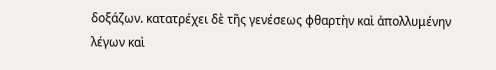δοξάζων. κατατρέχει δὲ τῆς γενέσεως φθαρτὴν καὶ ἀπολλυμένην λέγων καὶ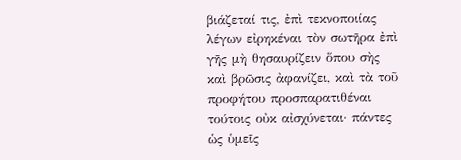βιάζεταί τις, ἐπὶ τεκνοποιίας λέγων εἰρηκέναι τὸν σωτῆρα ἐπὶ γῆς μὴ θησαυρίζειν ὅπου σὴς καὶ βρῶσις ἀφανίζει, καὶ τὰ τοῦ προφήτου προσπαρατιθέναι τούτοις οὐκ αἰσχύνεται· πάντες ὡς ὑμεῖς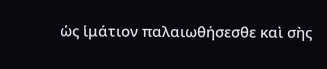ὡς ἱμάτιον παλαιωθήσεσθε καὶ σὴς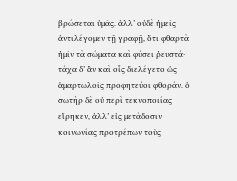βρώσεται ὑμᾶς. ἀλλ’ οὐδὲ ἡμεῖς ἀντιλέγομεν τῇ γραφῇ, ὅτι φθαρτὰ ἡμῖν τὰ σώματα καὶ φύσει ῥευστά· τάχα δ’ ἂν καὶ οἷς διελέγετο ὡς ἁμαρτωλοῖς προφητεύοι φθοράν. ὁ σωτὴρ δὲ οὐ περὶ τεκνοποιίας εἴρηκεν, ἀλλ’ εἰς μετάδοσιν κοινωνίας προτρέπων τοὺς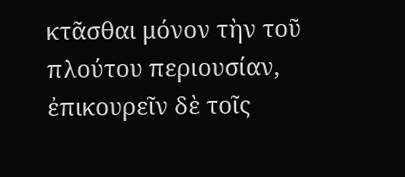κτᾶσθαι μόνον τὴν τοῦ πλούτου περιουσίαν, ἐπικουρεῖν δὲ τοῖς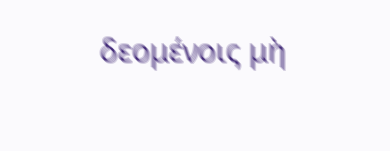δεομένοις μὴ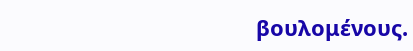βουλομένους.